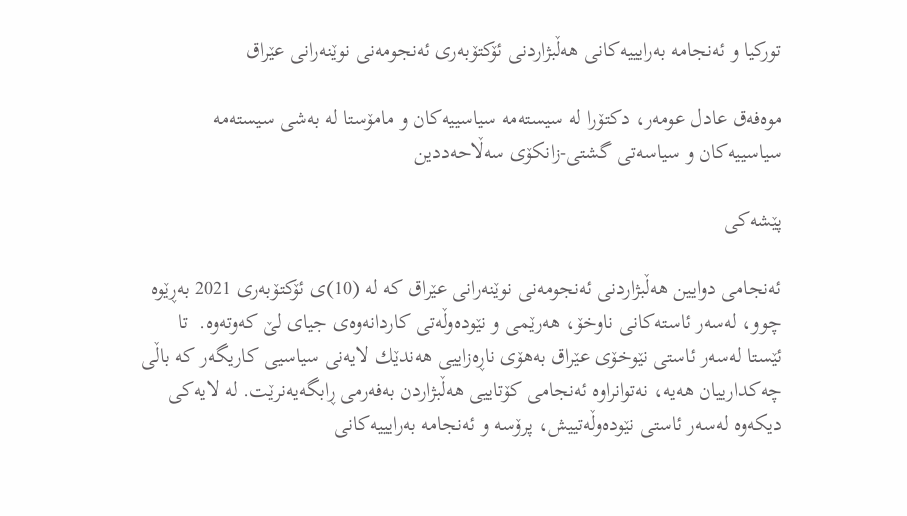توركیا و ئه‌نجامه‌ به‌رایییه‌كانی هه‌ڵبژاردنی ئۆكتۆبه‌ری ئه‌نجومه‌نی نوێنه‌رانی عێراق

موەفەق عادل عومەر، دكتۆرا له‌ سیسته‌مه‌ سیاسییه‌كان و مامۆستا له‌ به‌شی سیسته‌مه‌ سیاسییه‌كان و سیاسه‌تی گشتی-زانكۆی سه‌ڵاحه‌ددین

پێشه‌كی

ئه‌نجامی دوایین هه‌ڵبژاردنی ئه‌نجومه‌نی نوێنه‌رانی عێراق كه‌ له‌ (10)ی ئۆكتۆبه‌ری 2021 به‌ڕێوه‌ چوو، له‌سه‌ر ئاسته‌كانی ناوخۆ، هه‌رێمی و نێوده‌وڵه‌تی كاردانه‌وه‌ی جیای لێ كه‌وته‌وه‌.  تا ئێستا له‌سه‌ر ئاستی نێوخۆی عێراق به‌هۆی نا‌ڕه‌زاییی هه‌ندێك لایه‌نی سیاسیی كاریگه‌ر كه‌ باڵی چه‌كدارییان هه‌یه‌، نه‌توانراوه‌ ئه‌نجامی كۆتاییی هه‌ڵبژاردن به‌فه‌رمی ڕابگه‌یه‌نرێت. له‌ لایه‌كی دیكه‌وه‌ له‌سه‌ر ئاستی نێوده‌وڵه‌تییش، پرۆسه‌ و ئه‌نجامه‌ به‌رایییه‌كانی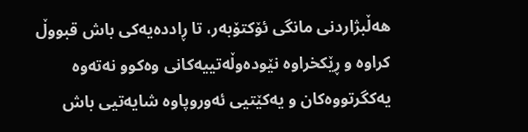هه‌ڵبژاردنی مانگی ئۆكتۆبه‌ر، تا ڕادده‌یه‌كی باش قبووڵ كراوه و ڕێكخراوه‌ نێوده‌وڵه‌تییه‌كانی وه‌كوو نه‌ته‌وه‌ یه‌كگرتووه‌كان و یه‌كێتیی ئه‌وروپاوه‌ شایه‌تیی باش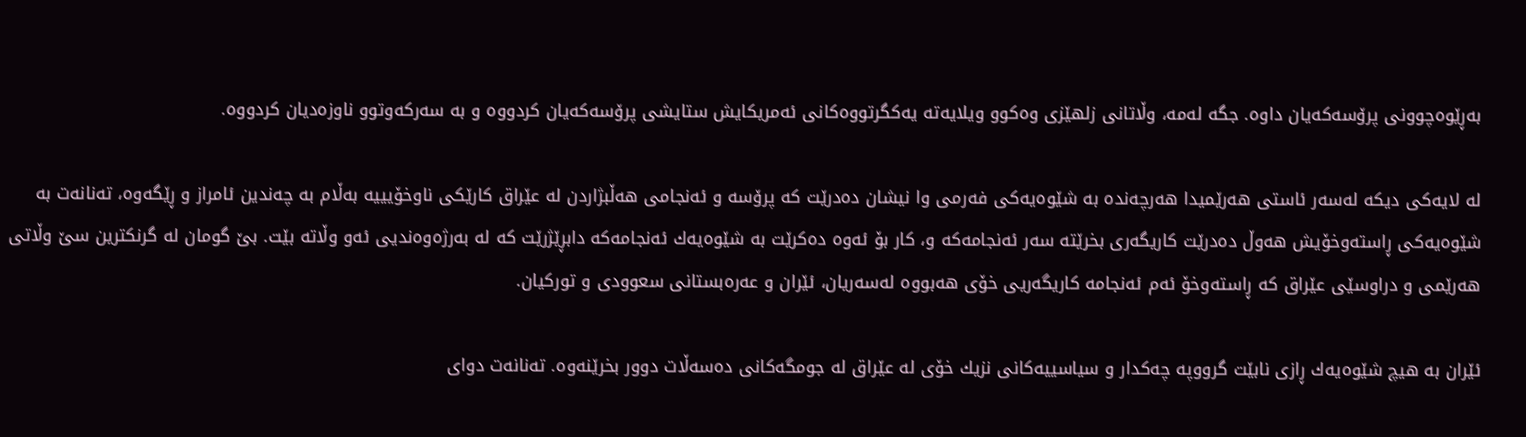به‌ڕێوه‌چوونی پرۆسه‌كه‌یان داوه‌. جگه‌ له‌مه‌، وڵاتانی زلهێزی وه‌كوو ویلایه‌ته‌ یه‌كگرتووه‌كانی ئه‌مریكایش ستایشی پرۆسه‌كه‌یان كردووه‌ و به‌ سه‌ركه‌وتوو ناوزه‌دیان كردووه‌.

له‌ لایه‌كی دیكه‌ له‌سه‌ر ئاستی هه‌رێمیدا هه‌رچه‌نده‌ به‌ شێوه‌یه‌كی فه‌رمی وا نیشان ده‌درێت كه‌ پرۆسه و ئه‌نجامی هه‌ڵبژاردن له‌ عێراق كارێكی ناوخۆیییه‌ به‌ڵام به‌ چه‌ندین ئامراز و ڕێگه‌وه،‌ ته‌نانه‌ت به‌ شێوه‌یه‌كی ڕاسته‌وخۆیش هه‌وڵ ده‌درێت كاریگه‌ری بخرێته‌ سه‌ر ئه‌نجامه‌كه‌ و، كار بۆ ئه‌وه‌ ده‌كرێت به‌ شێوه‌یه‌ك ئه‌نجامه‌كه‌ دابڕێژرێت كه‌ له‌ به‌رژه‌وه‌ندیی ئه‌و وڵاته‌‌ بێت. بێ گومان له‌ گرنكترین سێ وڵاتی هه‌رێمی و دراوسێی عێراق كه‌ ڕاسته‌وخۆ ئه‌م ئه‌نجامه‌ كاریگه‌ریی خۆی هه‌بووه‌ له‌سه‌ریان، ئێران و عه‌ره‌بستانی سعوودی‌ و توركیان‌.

ئێران به‌ هیچ شێوه‌یه‌ك ڕازی نابێت گرووپه چه‌كدار و سیاسییه‌كانی نزیك خۆی له‌ عێراق له‌ جومگه‌كانی ده‌سه‌ڵات دوور بخرێنه‌وه‌. ته‌نانه‌ت دوای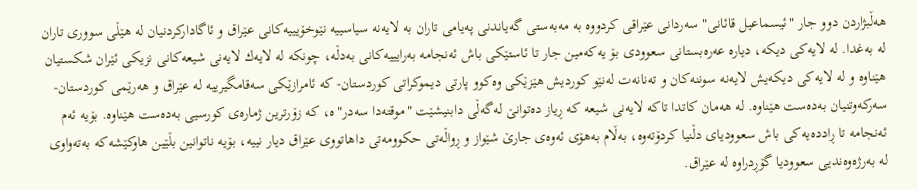هه‌ڵبژاردن دوو جار "ئیسماعیل قائانی" سه‌ردانی عێراقی كردووه‌ به‌ مه‌به‌ستی گه‌یاندنی په‌یامی تاران به‌ لایه‌نه‌ سیاسییه‌ نێوخۆیییه‌كانی عێراق و ئاگاداركردنیان له‌ هێڵی سووری تاران له‌ به‌غدا. له‌ لایه‌كی دیكه،‌ دیاره‌ عه‌ره‌بستانی سعوودی بۆ یه‌كه‌مین جار تا ئاستێكی باش ئه‌نجامه‌ به‌رایییه‌كانی به‌دڵه‌، چونكه‌ له‌ لایه‌ك لایه‌نی شیعه‌كانی نزیكی ئێران شكستیان هێناوه‌ و له‌ لایه‌كی دیكه‌یش لایه‌نه‌ سوننه‌كان و ته‌نانه‌ت له‌نێو كوردیش هێزێكی وه‌كوو‌ پارتی دیموكراتی كوردستان- كه‌ ئامرازێكی سه‌قامگیرییه‌ له‌ عێراق و هه‌رێمی كوردستان- سه‌ركه‌وتنیان به‌ده‌ست هێناوه‌. له‌ هه‌مان كاتدا تاكه‌ لایه‌نی شیعه‌ كه‌ ڕیاز ده‌توانێ له‌گه‌ڵی دابنیشێت "موقته‌دا سه‌در"ه‌، كه‌ زۆرترین ژماره‌ی كورسیی به‌ده‌ست هێناوه‌. بۆیه‌ ئه‌م ئه‌نجامه‌ تا ڕادده‌یه‌كی باش سعوودیای دڵنیا كردۆته‌وه،‌ به‌ڵام به‌هۆی ئه‌وه‌ی جارێ شێواز و ڕ‌واڵه‌تی حكوومه‌تی داهاتووی عێراق دیار نییه،‌ بۆیه‌ ناتوانین بڵێین هاوكێشه‌كه‌ به‌ته‌واوی له‌ به‌رژه‌وه‌ندیی سعوودیا گۆڕدراوه‌ له‌ عێراق.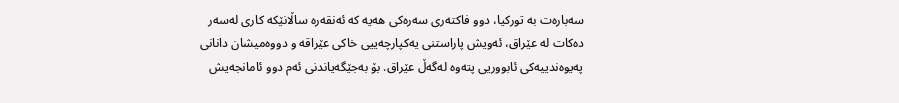سه‌باره‌ت به‌ توركیا، دوو فاكته‌ری سه‌ره‌كی هه‌یه‌ كه‌ ئه‌نقه‌ره‌ ساڵانێكه‌ كاری له‌سه‌ر ده‌كات له‌ عێراق، ئه‌ویش پاراستنی یه‌كپارچه‌ییی خاكی عێراقه‌ و دووه‌میشان دانانی په‌یوه‌ندییه‌كی ئابووریی پته‌وه‌ له‌گه‌ڵ عێراق. بۆ به‌جێگه‌یاندنی ئه‌م دوو ئامانجه‌یش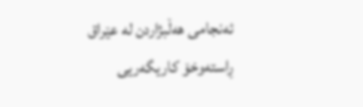ئه‌نجامی هه‌ڵبژاردن له‌ عێراق ڕاسته‌وخۆ كاریگه‌ریی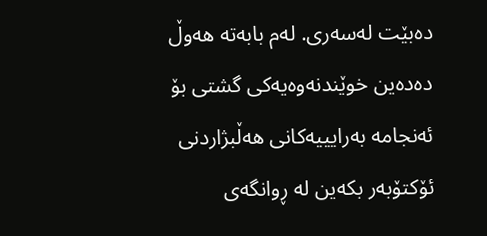ده‌بێت له‌سه‌ری. له‌م بابه‌ته‌ هه‌وڵ ده‌ده‌ین خوێندنه‌وه‌یه‌كی گشتی بۆ ئه‌نجامه‌ به‌رایییه‌كانی هه‌ڵبژاردنی ئۆكتۆبه‌ر بكه‌ین له‌ ڕوانگه‌ی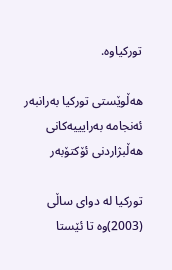توركیاوه‌.

هه‌ڵوێستی توركیا به‌رانبه‌ر ئه‌نجامه‌ به‌رایییه‌كانی هه‌ڵبژاردنی ئۆكتۆبه‌ر

توركیا له‌ دوای ساڵی (2003)وه‌ تا ئێستا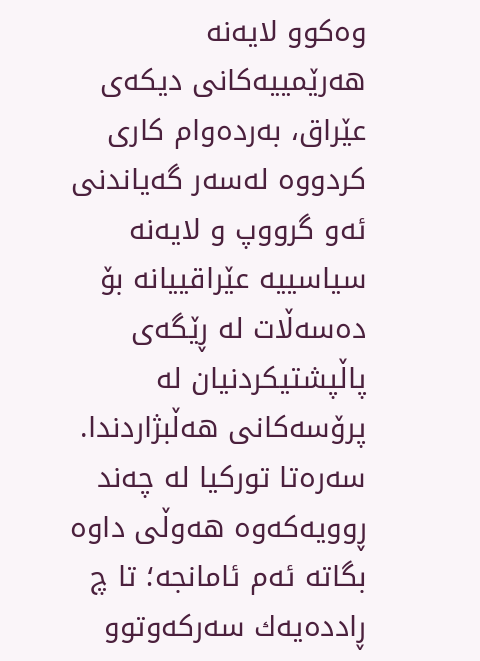وه‌كوو لایه‌نه‌ هه‌رێمییه‌كانی دیكه‌ی عێراق، به‌رده‌وام كاری كردووه‌ له‌سه‌ر گه‌یاندنی‌ ئه‌و گرووپ و لایه‌نه‌ سیاسییه‌ عێراقییانه‌ بۆ ده‌سه‌ڵات له‌ ڕێگه‌ی پاڵپشتیكردنیان له‌ پرۆسه‌كانی هه‌ڵبژاردندا. سه‌ره‌تا توركیا له‌ چه‌ند ڕوویه‌كه‌وه‌‌ هه‌وڵی داوه‌ بگاته‌ ئه‌م ئامانجه‌؛ تا چ ڕادده‌یه‌ك سه‌ركه‌وتوو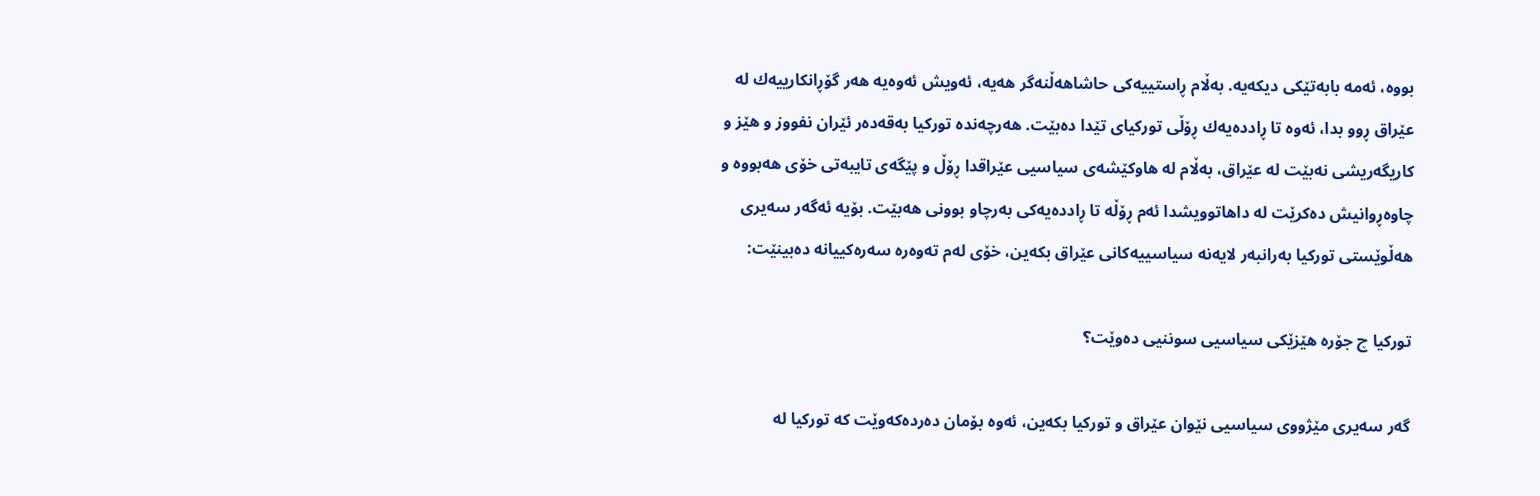بووه‌، ئه‌مه‌ بابه‌تێكی دیكه‌یه‌. به‌ڵام ڕاستییه‌كی حاشاهه‌ڵنه‌گر هه‌یه،‌ ئه‌ویش ئه‌وه‌یه‌ هه‌ر گۆڕانكارییه‌ك له‌ عێراق ڕوو بدا، ئه‌وه‌ تا ڕادده‌یه‌ك ڕۆڵی توركیای تێدا ده‌بێت. هه‌رچه‌نده‌ توركیا به‌قه‌ده‌ر ئێران نفووز و هێز و كاریگه‌ریشی نه‌بێت له‌ عێراق، به‌ڵام له‌ هاوكێشه‌ی‌ سیاسیی عێراقدا ڕۆڵ و پێگه‌ی تایبه‌تی خۆی هه‌بووه‌ و چاوه‌ڕوانیش ده‌كرێت له‌ داهاتوویشدا ئه‌م ڕۆڵه‌ تا ڕادده‌یه‌كی به‌رچاو بوونی هه‌بێت. بۆیه‌ ئه‌گه‌ر سه‌یری هه‌ڵوێستی توركیا به‌رانبه‌ر لایه‌نه‌ سیاسییه‌كانی عێراق بكه‌ین، خۆی له‌م ته‌وه‌ره‌ سه‌ره‌كییانه‌‌ ده‌بینێت:

توركیا چ جۆره‌ هێزێكی سیاسیی سوننیی ده‌وێت؟

گه‌ر سه‌یری مێژووی سیاسیی نێوان عێراق و توركیا بكه‌ین، ئه‌وه‌ بۆمان ده‌رده‌كه‌وێت كه‌ توركیا له‌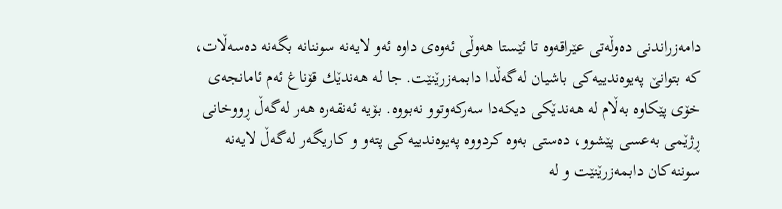دامه‌زراندنی ده‌وڵه‌تی عێراقه‌وه‌ تا ئێستا هه‌وڵی ئه‌وه‌ی داوه‌ ئه‌و لایه‌نه‌ سوننانه‌‌ بگه‌نه‌ ده‌سه‌ڵات، كه‌ بتوانێ په‌یوه‌ندییه‌كی باشیان له‌گه‌ڵدا دابمه‌زرێنێت. جا له‌ هه‌ندێك قۆناغ ئه‌م ئامانجه‌ی خۆی پێكاوه‌ به‌ڵام له‌ هه‌ندێكی دیكه‌دا سه‌ركه‌وتوو نه‌بووه. بۆیه‌ ئه‌نقه‌ره‌ هه‌ر له‌گه‌ڵ ڕووخانی ڕژێمی به‌عسی پێشوو، ده‌ستی به‌وه‌ كردووه‌ په‌یوه‌ندییه‌كی پته‌و و كاریگه‌ر له‌گه‌ڵ لایه‌نه‌ سوننه‌كان دابمه‌زرێنێت و له‌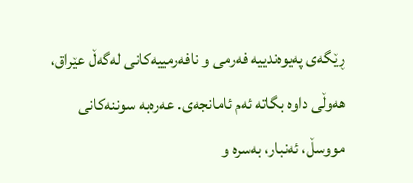ڕێگه‌ی په‌یوه‌ندییه‌ فه‌رمی و نافه‌رمییه‌كانی له‌گه‌ڵ عێراق، هه‌وڵی داوه‌ بگاته‌ ئه‌م ئامانجه‌ی. عه‌ره‌به‌ سوننه‌كانی مووسڵ، ئه‌نبار، به‌سره‌ و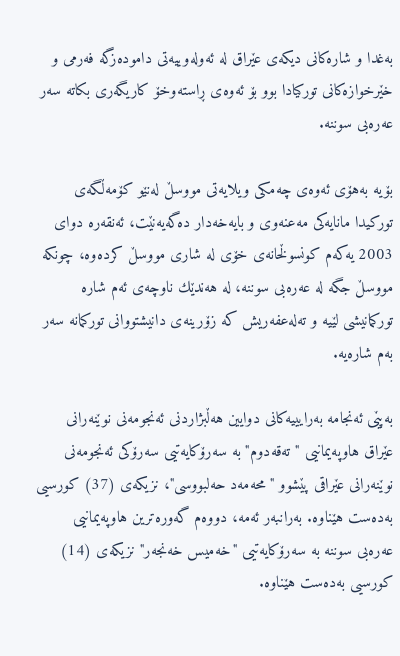به‌غدا و شاره‌كانی دیكه‌ی عێراق له‌ ئه‌وله‌وییه‌تی داموده‌زگه‌ فه‌رمی و خێرخوازه‌كانی توركیادا بوو بۆ ئه‌وه‌ی ڕاسته‌وخۆ كاریگه‌ری بكاته‌ سه‌ر عه‌ره‌بی سوننه‌.

بۆیه‌ به‌هۆی ئه‌وه‌ی چه‌مكی ویلایه‌تی مووسڵ له‌نێو كۆمه‌ڵگه‌ی توركیدا مانایه‌كی مه‌عنه‌وی و بایه‌خه‌دار ده‌گه‌یه‌نێت، ئه‌نقه‌ره‌ دوای 2003 یه‌كه‌م كونسوڵخانه‌ی خۆی له‌ شاری مووسڵ كرده‌وه‌، چونكه‌ مووسڵ جگه‌ له‌ عه‌ره‌بی سوننه،‌ له‌ هه‌ندێك ناوچه‌ی ئه‌م شاره‌ توركمانیشی لێیه‌ و ته‌له‌عفه‌ریش كه‌ زۆرینه‌ی دانیشتووانی توركمانه‌ سه‌ر به‌م شاره‌یه‌.

به‌پێی ئه‌نجامه‌ به‌رایییه‌كانی دوایین هه‌ڵبژاردنی ئه‌نجومه‌نی نوێنه‌رانی عێراق هاوپه‌یمانیی "ته‌قه‌دوم" به‌ سه‌رۆكایه‌تیی سه‌رۆكی ئه‌نجومه‌نی نوێنه‌رانی عێراقی پێشوو "محه‌مه‌د حه‌لبووسی"، نزیكه‌ی (37) كورسیی به‌ده‌ست هێناوه‌. به‌رانبه‌ر ئه‌مه‌، دووه‌م گه‌وره‌ترین هاوپه‌یمانیی عه‌ره‌بی سوننه‌ به‌ سه‌رۆكایه‌تیی "خه‌میس خه‌نجه‌ر" نزیكه‌ی (14) كورسیی به‌ده‌ست هێناوه‌.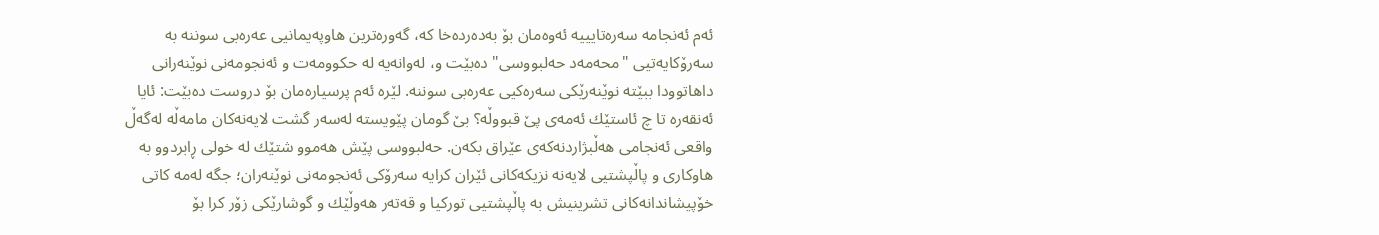ئه‌م ئه‌نجامه‌ سه‌ره‌تایییه‌ ئه‌وه‌مان بۆ به‌ده‌رده‌خا كه‌، گه‌وره‌ترین هاوپه‌یمانیی عه‌ره‌بی سوننه‌ به‌ سه‌رۆكایه‌تیی "محه‌مه‌د حه‌لبووسی" ده‌بێت و، له‌وانه‌یه‌ له‌ حكوومه‌ت و ئه‌نجومه‌نی نوێنه‌رانی داهاتوودا ببێته‌ نوێنه‌رێكی سه‌ره‌كیی عه‌ره‌بی سوننه‌. لێره‌ ئه‌م پرسیاره‌مان بۆ دروست ده‌بێت: ئایا ئه‌نقه‌ره‌ تا چ ئاستێك ئه‌مه‌ی پێ قبووڵه‌؟ بێ گومان پێویسته‌ له‌سه‌ر گشت لایه‌نه‌كان مامه‌ڵه‌ له‌گه‌ڵ واقعی ئه‌نجامی هه‌ڵبژاردنه‌كه‌ی عێراق بكه‌ن. حه‌لبووسی پێش هه‌موو شتێك له‌ خولی ڕابردوو به‌ هاوكاری و پاڵپشتیی لایه‌نه‌ نزیكه‌كانی ئێران كرایه‌ سه‌رۆكی ئه‌نجومه‌نی نوێنه‌ران؛ جگه‌ له‌مه‌ كاتی خۆپیشاندانه‌كانی تشرینیش به‌ پاڵپشتیی توركیا و قه‌ته‌ر هه‌وڵێك و گوشارێكی زۆر كرا بۆ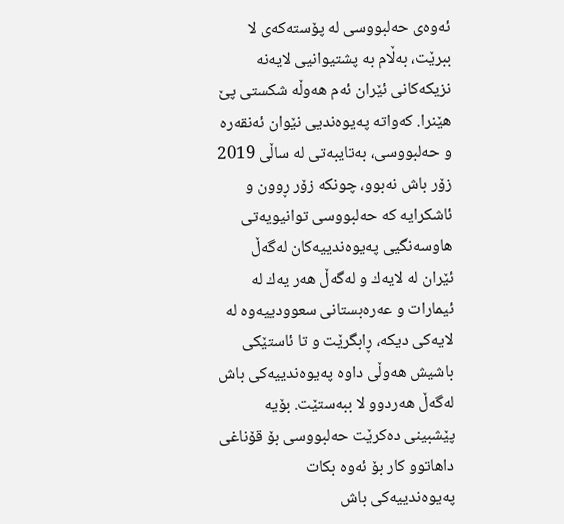ئه‌وه‌ی حه‌لبووسی له‌ پۆسته‌كه‌ی لا ببرێت، به‌ڵام به‌ پشتیوانیی لایه‌نه‌ نزیكه‌كانی ئێران ئه‌م هه‌وڵه‌ شكستی پێ هێنرا. كه‌واته‌ په‌یوه‌ندیی نێوان ئه‌نقه‌ره‌ و حه‌لبووسی، به‌تایبه‌تی له‌ ساڵی 2019 زۆر باش نه‌بوو، چونكه‌ زۆر ڕوون و ئاشكرایه‌ كه‌ حه‌لبووسی توانیویه‌تی هاوسه‌نگیی په‌یوه‌ندییه‌كان له‌گه‌ڵ ئێران له‌ لایه‌ك و له‌گه‌ڵ هه‌ر یه‌ك له‌ ئیمارات و عه‌ره‌بستانی سعوودییه‌وه‌ له‌ لایه‌كی دیكه،‌ ڕابگرێت و تا ئاستێكی باشیش هه‌وڵی داوه‌ په‌یوه‌ندییه‌كی باش له‌گه‌ڵ هه‌ردوو لا ببه‌ستێت. بۆیه‌ پێشبینی ده‌كرێت حه‌لبووسی بۆ قۆناغی داهاتوو كار بۆ ئه‌وه‌ بكات په‌یوه‌ندییه‌كی باش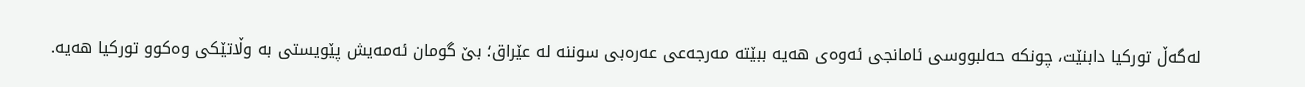له‌گه‌ڵ توركیا دابنێت، چونكه‌ حه‌لبووسی ئامانجی ئه‌وه‌ی هه‌یه‌ ببێته‌ مه‌رجه‌عی عه‌ره‌بی سوننه‌ له‌ عێراق؛ بێ گومان ئه‌مه‌یش پێویستی به‌ وڵاتێكی وه‌كوو توركیا هه‌یه‌.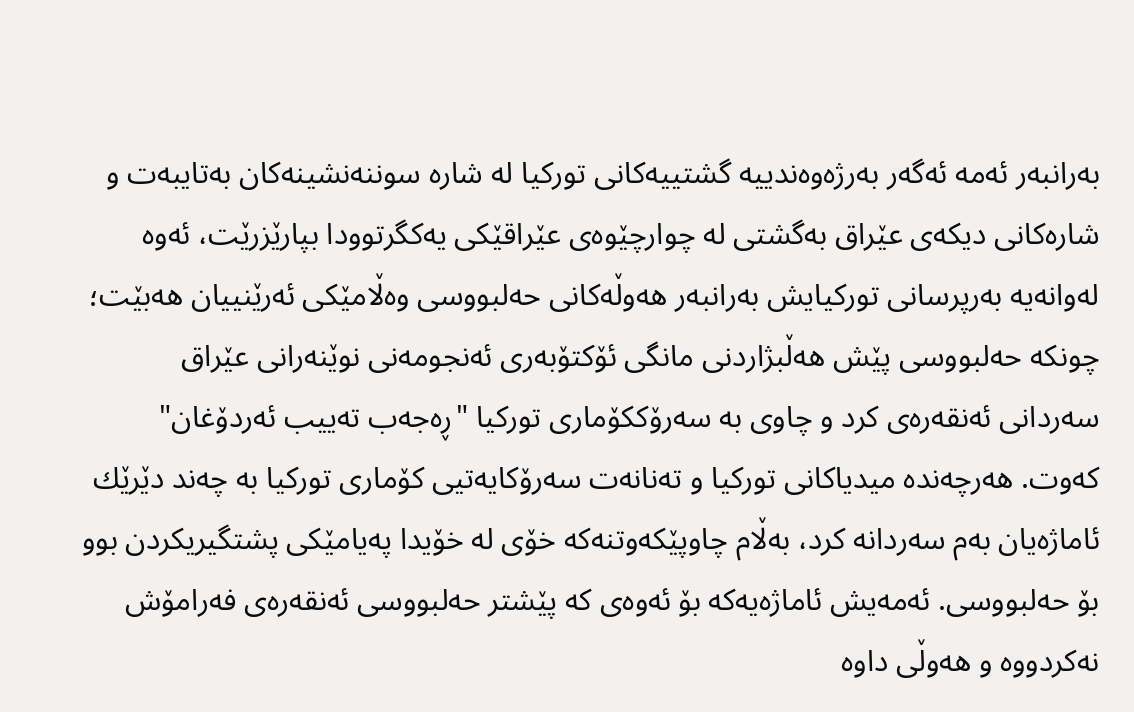به‌رانبه‌ر ئه‌مه‌ ئه‌گه‌ر به‌رژه‌وه‌ندییه‌ گشتییه‌كانی توركیا له‌ شاره‌ سوننه‌نشینه‌كان به‌تایبه‌ت و شاره‌كانی دیكه‌ی عێراق به‌گشتی له‌ چوارچێوه‌ی عێراقێكی یه‌كگرتوودا بپارێزرێت، ئه‌وه‌ له‌وانه‌یه‌ به‌رپرسانی توركیایش به‌رانبه‌ر هه‌وڵه‌كانی حه‌لبووسی وه‌ڵامێكی ئه‌رێنییان هه‌بێت؛ چونكه‌ حه‌لبووسی پێش هه‌ڵبژاردنی مانگی ئۆكتۆبه‌ری ئه‌نجومه‌نی نوێنه‌رانی عێراق سه‌ردانی ئه‌نقه‌ره‌ی‌ كرد و چاوی به‌ سه‌رۆككۆماری توركیا "ڕه‌جه‌ب ته‌ییب‌ ئه‌ردۆغان" كه‌وت. هه‌رچه‌نده‌ میدیاكانی توركیا و ته‌نانه‌ت سه‌رۆكایه‌تیی كۆماری توركیا به‌ چه‌ند دێرێك ئاماژه‌یان به‌م سه‌ردانه‌ كرد، به‌ڵام چاوپێكه‌وتنه‌كه‌ خۆی له‌ خۆیدا په‌یامێكی پشتگیریكردن بوو بۆ حه‌لبووسی. ئه‌مه‌یش ئاماژه‌یه‌كه‌ بۆ ئه‌وه‌ی كه‌ پێشتر حه‌لبووسی ئه‌نقه‌ره‌ی فه‌رامۆش نه‌كردووه‌ و هه‌وڵی داوه‌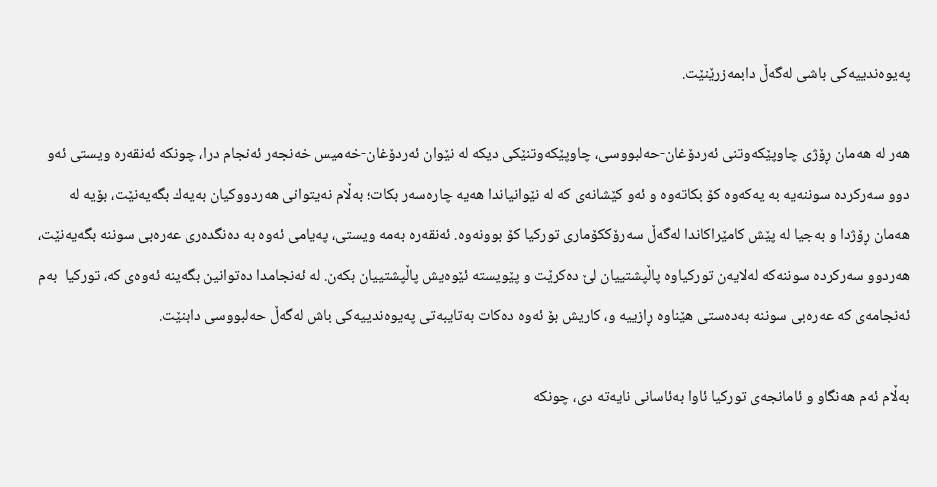په‌یوه‌ندییه‌كی باشی له‌گه‌ڵ دابمه‌زرێنێت.

هه‌ر له‌ هه‌مان ڕۆژی چاوپێكه‌وتنی ئه‌ردۆغان-حه‌لبووسی، چاوپێكه‌وتنێكی دیكه‌ له‌ نێوان ئه‌ردۆغان-خه‌میس خه‌نجه‌ر ئه‌نجام درا، چونكه‌ ئه‌نقه‌ره‌ ویستی ئه‌و دوو سه‌ركرده‌ سوننه‌یه‌ به‌ یه‌كه‌وه‌ كۆ بكاته‌وه‌ و ئه‌و كێشانه‌ی كه‌ له‌ نێوانیاندا هه‌یه‌ چاره‌سه‌ر بكات؛ به‌ڵام نه‌یتوانی هه‌ردووكیان به‌یه‌ك بگه‌یه‌نێت، بۆیه‌ له‌ هه‌مان ڕۆژدا و به‌جیا له‌ پێش كامێراكاندا له‌گه‌ڵ سه‌رۆككۆماری توركیا كۆ بوونه‌وه‌. ئه‌نقه‌ره‌ به‌مه‌ ویستی، په‌یامی ئه‌وه‌ به‌ ده‌نگده‌ری عه‌ره‌بی سوننه‌ بگه‌یه‌نێت، هه‌ردوو سه‌ركرده‌ سوننه‌كه‌‌ له‌لایه‌ن توركیاوه‌ پاڵپشتییان لێ ده‌كرێت و پێویسته‌ ئێوه‌یش پاڵپشتییان بكه‌ن. له‌ ئه‌نجامدا ده‌توانین بگه‌ینه‌ ئه‌وه‌ی كه‌، توركیا  به‌م ئه‌نجامه‌ی كه‌ عه‌ره‌بی سوننه‌ به‌ده‌ستی هێناوه‌ ڕازییه‌ و، كاریش بۆ ئه‌وه‌ ده‌كات به‌تایبه‌تی په‌یوه‌ندییه‌كی باش له‌گه‌ڵ حه‌لبووسی دابنێت.

به‌ڵام ئه‌م هه‌نگاو و ئامانجه‌ی توركیا ئاوا به‌ئاسانی نایه‌ته‌ دی، چونكه‌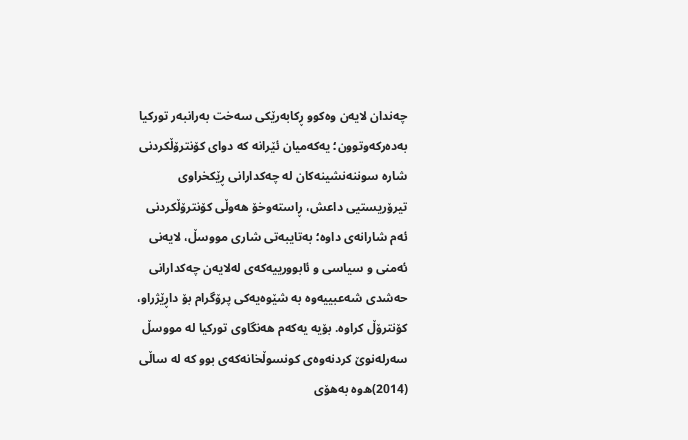چه‌ندان لایه‌ن وه‌كوو ڕكابه‌رێكی سه‌خت به‌رانبه‌ر توركیا به‌ده‌ركه‌وتوون‌؛ یه‌كه‌میان ئێرانه‌ كه‌ دوای كۆنترۆڵكردنی شاره‌ سوننه‌نشینه‌كان له‌ چه‌كدارانی ڕێكخراوی تیرۆریستیی داعش، ڕاسته‌وخۆ هه‌وڵی كۆنترۆڵكردنی ئه‌م شارانه‌ی داوه‌؛ به‌تایبه‌تی شاری مووسڵ، لایه‌نی ئه‌منی و سیاسی و ئابوورییه‌كه‌ی له‌لایه‌ن چه‌كدارانی حه‌شدی شه‌عبییه‌وه‌ به‌ شێوه‌یه‌كی پرۆگرام بۆ داڕێژراو، كۆنترۆڵ كراوه‌. بۆیه‌ یه‌كه‌م هه‌نگاوی توركیا له‌ مووسڵ سه‌رله‌نوێ ‌كردنه‌وه‌ی كونسوڵخانه‌كه‌ی بوو كه‌ له‌ ساڵی (2014)ه‌وه‌ به‌هۆی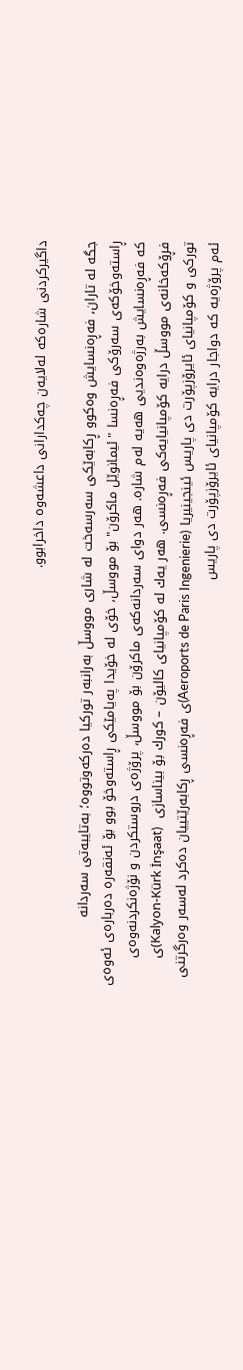داگیركردنی شاره‌كه‌ له‌لایه‌ن چه‌كدارانی داعشه‌وه‌ داخرابوو.

جگه‌ له‌ تاران، فه‌ڕه‌نسایش وه‌كوو ڕكابه‌ێكی سه‌رسه‌خت له‌ شاری مووسڵ به‌رانبه‌ر توركیا ده‌ركه‌وتووه‌؛ به‌تایبه‌تی سه‌ردانه‌ ڕاسته‌وخۆكه‌ی سه‌رۆكی فه‌ڕه‌نسا "ئیمانوێل ماكرۆن" بۆ مووسڵ، خۆی له‌ خۆیدا په‌یامێكی ڕاسته‌وخۆ بوو بۆ ئه‌نقه‌ره‌ ده‌رباره‌ی ئه‌وه‌ی كه‌ فه‌ڕه‌نسایش به‌رژه‌وه‌ندیی هه‌یه‌ له‌م شاره‌. هه‌ر دوای سه‌ردانه‌كه‌ی‌ ماكرۆن بۆ مووسڵ، پرۆژه‌ی دروستكردن و نۆژه‌نكردنه‌وه‌ی فڕۆكه‌خانه‌ی مووسڵ درایه‌ كۆمپانیایه‌كی فه‌ڕه‌نسی. هه‌ر یه‌ك له‌ كۆمپانیای كالیۆن – كورك بۆ بیناسازی  (Kalyon-Kürk İnşaat)ی توركی و كۆمپانیای ئایرۆزپۆرت دی پاریس ئینجینیریا (Aeroports de Paris Ingenierie)ی فه‌ڕه‌نسی ڕكابه‌رێتییان ده‌كرد له‌سه‌ر وه‌رگرتنی ئه‌م پرۆژه‌یه‌ كه‌ دواجار درایه‌ كۆمپانیای ئایرۆزپۆرت دی پاریس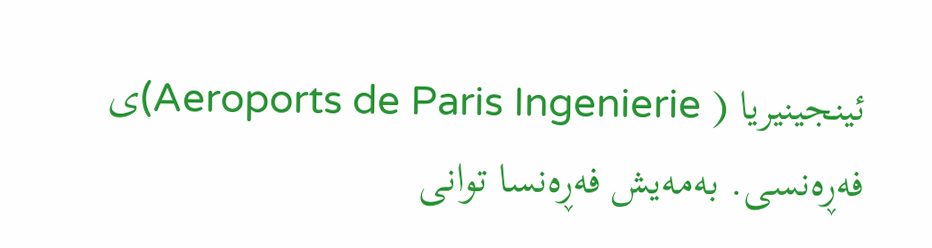ئینجینیریا ( Aeroports de Paris Ingenierie)ی فه‌ڕه‌نسی. به‌مه‌یش فه‌ڕه‌نسا توانی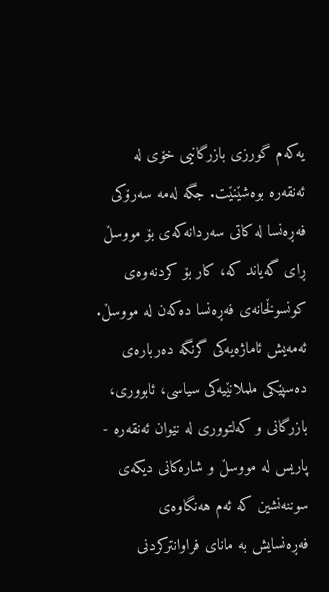یه‌كه‌م گورزی بازرگانیی خۆی له‌ ئه‌نقه‌ره‌ بوه‌شێنێت. جگه‌ له‌مه‌ سه‌رۆكی فه‌ڕه‌نسا له‌ كاتی سه‌ردانه‌كه‌ی بۆ مووسڵ ڕای گه‌یاند كه‌، كار بۆ كردنه‌وه‌ی كونسوڵخانه‌ی فه‌ڕه‌نسا ده‌كه‌ن له‌ مووسڵ. ئه‌مه‌یش ئاماژه‌یه‌كی گرنگه‌ ده‌رباره‌ی ده‌سپێكی ململانێیه‌كی سیاسی، ئابووری، بازرگانی و كه‌لتووری له‌ نێوان ئه‌نقه‌ره‌ - پاریس له‌ مووسڵ و شاره‌كانی دیكه‌ی سوننه‌نشین كه‌ ئه‌م هه‌نگاوه‌ی فه‌ڕه‌نسایش به‌ مانای فراوانتركردنی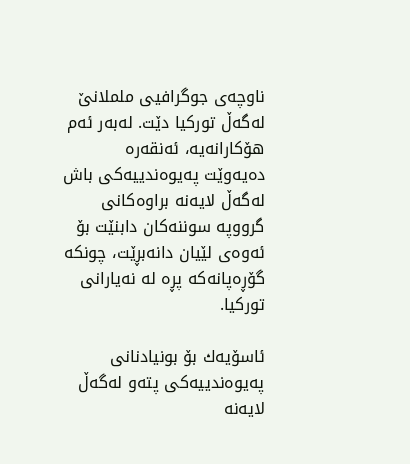ناوچه‌ی جوگرافیی ململانێ له‌گه‌ڵ توركیا دێت. له‌به‌ر ئه‌م هۆكارانه‌یه‌، ئه‌نقه‌ره‌ ده‌یه‌وێت په‌یوه‌ندییه‌كی باش له‌گه‌ڵ لایه‌نه‌ براوه‌كانی گرووپه‌ سوننه‌كان دابنێت بۆ ئه‌وه‌ی لێیان دانه‌بڕێت، چونكه‌ گۆڕه‌پانه‌كه‌ پڕه‌ له‌ نه‌یارانی توركیا.

ئاسۆیه‌ك بۆ بونیادنانی په‌یوه‌ندییه‌كی پته‌و له‌گه‌ڵ لایه‌نه‌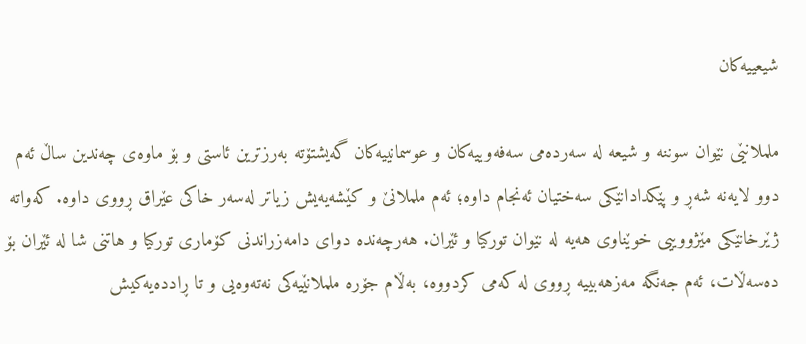شیعییه‌كان

ململانێی نێوان سوننه‌ و شیعه‌ له‌ سه‌رده‌می سه‌فه‌وییه‌كان و عوسمانییه‌كان گه‌یشتۆته‌ به‌رزترین ئاستی و بۆ ماوه‌ی چه‌ندین ساڵ ئه‌م دوو لایه‌نه‌ شه‌ڕ و پێكدادانێكی سه‌ختیان ئه‌نجام داوه‌؛ ئه‌م ململانێ و كێشه‌یه‌یش زیاتر له‌سه‌ر خاكی عێراق ڕووی داوه‌. كه‌واته‌ ژێرخانێكی مێژووییی خوێناوی هه‌یه‌ له‌ نێوان توركیا و ئێران. هه‌رچه‌نده‌ دوای دامه‌زراندنی كۆماری توركیا و هاتنی شا له‌ ئێران بۆ ده‌سه‌ڵات، ئه‌م جه‌نگه‌ مه‌زهه‌بییه‌ ڕووی له‌ كه‌می كردووه،‌ به‌ڵام جۆره‌ ململانێیه‌كی نه‌ته‌وه‌یی و تا ڕادده‌یه‌كیش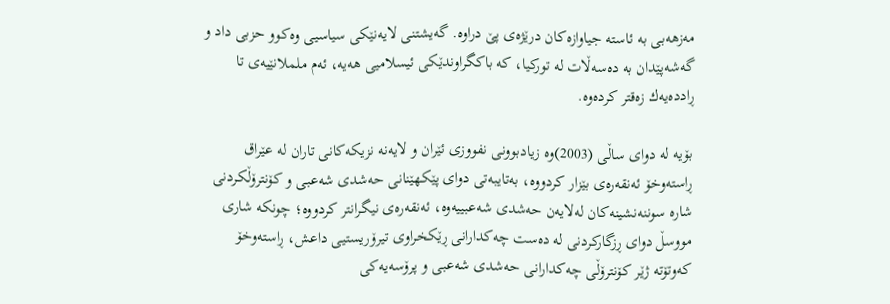مه‌زهه‌بی به‌ ئاسته‌ جیاوازه‌كان درێژه‌ی پێ دراوه‌. گه‌یشتنی لایه‌نێكی سیاسیی وه‌كوو حزبی داد و گه‌شه‌پێدان به‌ ده‌سه‌ڵات له‌ توركیا، كه‌ باكگراوندێكی ئیسلامیی هه‌یه‌، ئه‌م ململانێیه‌ی تا ڕادده‌یه‌ك زه‌قتر كرده‌وه‌.

بۆیه‌ له‌ دوای ساڵی (2003)وه‌ زیادبوونی نفووزی ئێران و لایه‌نه‌ نزیكه‌كانی تاران له‌ عێراق ڕاسته‌وخۆ ئه‌نقه‌ره‌ی بێزار كردووه‌، به‌تایبه‌تی دوای پێكهێنانی حه‌شدی شه‌عبی و كۆنترۆڵكردنی شاره‌ سوننه‌نشینه‌كان له‌لایه‌ن حه‌شدی شه‌عبییه‌وه‌، ئه‌نقه‌ره‌ی نیگرانتر كردووه‌؛ چونكه‌ شاری مووسڵ دوای ڕزگاركردنی له‌ ده‌ست چه‌كدارانی ڕێكخراوی تیرۆریستیی داعش، ڕاسته‌وخۆ كه‌وتۆته‌ ژێر كۆنترۆڵی چه‌كدارانی حه‌شدی شه‌عبی و پرۆسه‌یه‌كی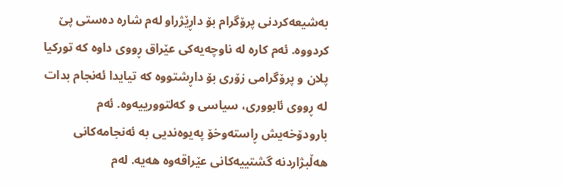به‌شیعه‌كردنی پرۆگرام بۆ داڕێژراو له‌م شاره‌ ده‌ستی پێ كردووه‌. ئه‌م كاره‌ له‌ ناوچه‌یه‌كی عێراق ڕووی داوه‌ كه‌ توركیا پلان و پرۆگرامی زۆری بۆ داڕشتووه‌ كه‌ تیایدا ئه‌نجام بدات له‌ ڕووی ئابووری، سیاسی و كه‌لتوورییه‌وه‌. ئه‌م بارودۆخه‌یش‌ ڕاسته‌وخۆ په‌یوه‌ندیی به‌ ئه‌نجامه‌كانی هه‌ڵبژاردنه‌ گشتییه‌كانی عێراقه‌وه‌ هه‌یه‌. له‌م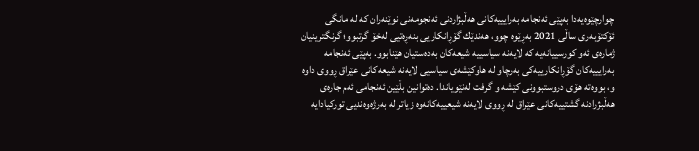چوارچێوه‌یه‌دا به‌پێی ئه‌نجامه‌ به‌رایییه‌كانی هه‌ڵبژاردنی ئه‌نجومه‌نی نوێنه‌ران كه‌ له‌ مانگی ئۆكتۆبه‌ری ساڵی 2021 به‌ڕێوه‌ چوو، هه‌ندێك گۆڕانكاریی بنه‌ڕه‌تیی له‌خۆ گرتبوو؛ گرنگترینیان ژماره‌ی ئه‌و كورسییانه‌یه‌‌ كه‌ لایه‌نه‌ سیاسییه‌ شیعه‌كان به‌ده‌ستیان هێنابوو. به‌پێی ئه‌نجامه‌ به‌رایییه‌كان گۆڕانكارییه‌كی به‌رچاو له‌ هاوكێشه‌ی سیاسیی لایه‌نه‌ شیعه‌كانی عێراق ڕووی داوه و‌، بووه‌ته‌ هۆی دروستبوونی كێشه‌ و گرفت له‌نێویاندا. ده‌توانین بڵێین ئه‌نجامی ئه‌م جاره‌ی هه‌ڵبژرادنه‌ گشتییه‌كانی عێراق له‌ ڕووی لایه‌نه‌ شیعییه‌كانه‌وه‌ زیاتر له‌ به‌رژه‌وه‌ندیی توركیادایه‌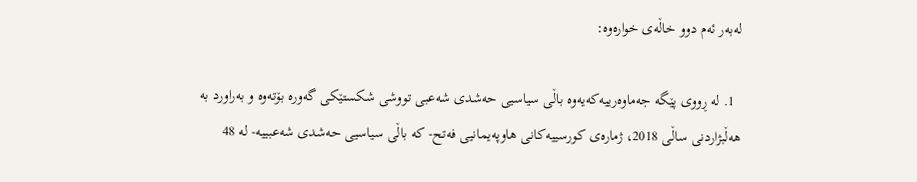له‌به‌ر ئه‌م دوو خاڵه‌ی خواره‌وه‌:

  1. له‌ ڕووی پێگه‌ جه‌ماوه‌رییه‌كه‌یه‌وه‌ باڵی سیاسیی حه‌شدی شه‌عبی تووشی شكستێكی گه‌وره‌ بۆته‌وه‌ و به‌راورد به‌ هه‌ڵبژاردنی ساڵی 2018، ژماره‌ی كورسییه‌كانی هاوپه‌یمانیی فه‌تح- كه‌ باڵی سیاسیی حه‌شدی شه‌عبییه‌- له‌ 48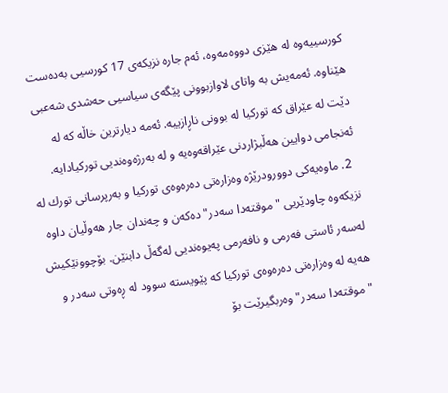كورسییه‌وه‌ له‌‌ هێزی دووه‌مه‌وه‌، ئه‌م جاره‌ نزیكه‌ی 17 كورسیی به‌ده‌ست هێناوه‌. ئه‌مه‌یش به‌ واتای لاوازبوونی پێگه‌ی سیاسیی حه‌شدی شه‌عبی دێت له‌ عێراق كه‌ توركیا له‌ بوونی ناڕازییه‌. ئه‌مه‌ دیارترین خاڵه كه‌‌‌ له‌ ئه‌نجامی دوایین هه‌ڵبژاردنی عێراقه‌وه‌یه‌ و له‌ به‌رژه‌وه‌ندیی توركیادایه‌.
  2. ماوه‌یه‌كی دوورودرێژه‌ وه‌زاره‌تی ده‌ره‌وه‌ی توركیا و به‌رپرسانی تورك له‌ نزیكه‌وه‌ چاودێریی "موقته‌دا سه‌در" ده‌كه‌ن و چه‌ندان جار هه‌وڵیان داوه‌ له‌سه‌ر ئاستی فه‌رمی و نافه‌رمی په‌یوه‌ندیی له‌گه‌ڵ دابنێن. بۆچوونێكیش هه‌یه‌ له‌ وه‌زاره‌تی ده‌ره‌وه‌ی توركیا كه‌ پێویسته‌ سوود له‌ ڕه‌وتی سه‌در و "موقته‌دا سه‌در" وه‌ربگیرێت بۆ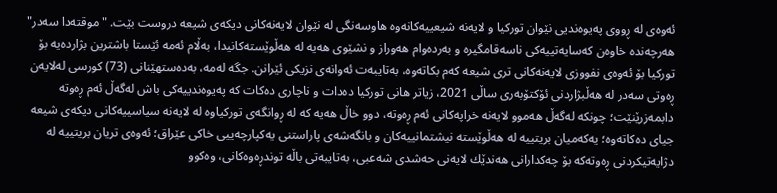ئه‌وه‌ی له‌ ڕووی په‌یوه‌ندیی نێوان توركیا و لایه‌نه‌‌ شیعییه‌كانه‌وه‌ هاوسه‌نگی له‌ نێوان لایه‌نه‌كانی دیكه‌ی شیعه‌ دروست بێت. "موقته‌دا سه‌در" هه‌رچه‌نده‌ خاوه‌ن كه‌سایه‌تییه‌كی ناسه‌قامگیره‌ و به‌رده‌وام هه‌وراز و نشێوی هه‌یه‌ له‌ هه‌ڵوێسته‌كانیدا، به‌ڵام ئه‌مه‌ ئێستا باشترین بژارده‌یه‌‌ بۆ توركیا بۆ ئه‌وه‌ی نفووزی لایه‌نه‌كانی تری شیعه كه‌م بكاته‌وه‌، به‌تایبه‌ت ئه‌وانه‌ی نزیكی ئێرانن. جگه‌ له‌مه،‌ به‌ده‌ستهێنانی (73) كورسی له‌لایه‌ن ڕه‌وتی سه‌در له‌ هه‌ڵبژاردنی ئۆكتۆبه‌ری ساڵی 2021، زیاتر هانی توركیا ده‌دات و ناچاری ده‌كات كه‌ په‌یوه‌ندییه‌كی باش له‌گه‌ڵ ئه‌م ڕه‌وته‌ دابمه‌زرێنێت؛ چونكه‌ له‌گه‌ڵ هه‌موو لایه‌نه‌ خراپه‌كانی ئه‌م ڕه‌وته‌، دوو خاڵ هه‌یه‌ كه‌ له‌ ڕوانگه‌ی توركیاوه‌ له‌ لایه‌نه‌ سیاسییه‌كانی دیكه‌ی شیعه‌ جیای ده‌كاته‌وه‌؛ یه‌كه‌میان بریتییه‌ له‌ هه‌ڵوێسته‌ نیشتمانییه‌كان و بانگه‌شه‌ی پاراستنی یه‌كپارچه‌ییی خاكی عێراق؛‌ ئه‌وه‌ی تریان بریتییه‌ له‌ دژایه‌تیكردنی ڕه‌وته‌كه‌‌ بۆ چه‌كدارانی هه‌ندێك لایه‌نی حه‌شدی شه‌عبی، به‌تایبه‌تی باڵه‌ توندڕه‌وه‌كانی، وه‌كوو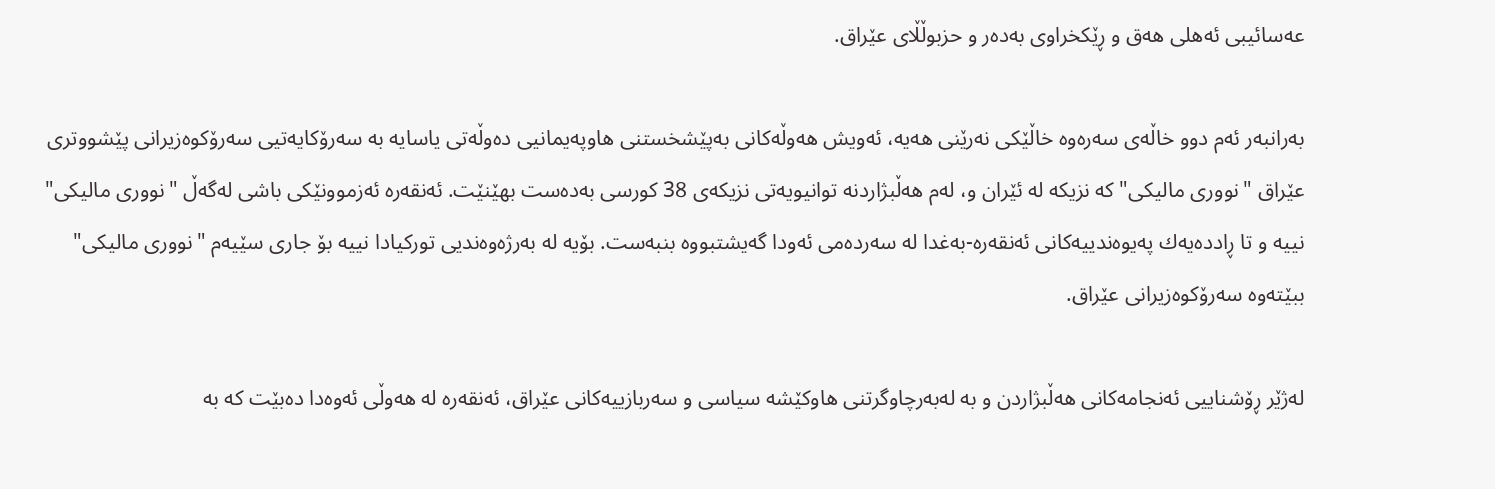عه‌سائیبی ئه‌هلی هه‌ق و ڕێكخراوی به‌ده‌ر و حزبوڵڵای عێراق.

به‌ر‌انبه‌ر ئه‌م دوو خاڵه‌ی سه‌ره‌وه‌ خاڵێكی نه‌رێنی هه‌یه،‌ ئه‌ویش هه‌وڵه‌كانی به‌پێشخستنی هاوپه‌یمانیی ده‌وڵه‌تی یاسایه‌ به‌ سه‌رۆكایه‌تیی سه‌رۆكوه‌زیرانی پێشووتری عێراق "نووری مالیكی" كه‌ نزیكه‌ له‌ ئێران و، له‌م هه‌ڵبژاردنه‌ توانیویه‌تی نزیكه‌ی 38 كورسی به‌ده‌ست بهێنێت. ئه‌نقه‌ره‌ ئه‌زموونێكی باشی له‌گه‌ڵ "نووری مالیكی" نییه‌ و تا ڕادده‌یه‌ك په‌یوه‌ندییه‌كانی ئه‌نقه‌ره‌-به‌غدا له‌ سه‌رده‌می ئه‌ودا گه‌یشتبووه‌ بنبه‌ست. بۆیه‌ له‌ به‌رژه‌وه‌ندیی توركیادا نییه‌ بۆ جاری سێیه‌م "نووری مالیكی" ببێته‌وه‌ سه‌رۆكوه‌زیرانی عێراق.

له‌ژێر ڕۆشناییی ئه‌نجامه‌كانی هه‌ڵبژاردن و به‌ له‌به‌رچاوگرتنی هاوكێشه‌ سیاسی و سه‌ربازییه‌كانی عێراق، ئه‌نقه‌ره‌ له‌ هه‌وڵی ئه‌وه‌دا ده‌بێت كه‌ به‌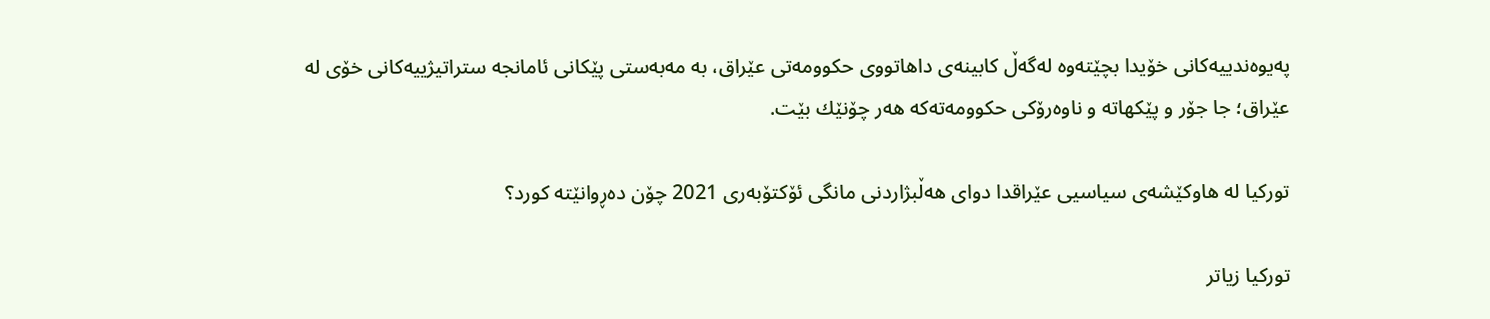په‌یوه‌ندییه‌كانی خۆیدا بچێته‌وه‌ له‌گه‌ڵ‌ كابینه‌ی داهاتووی حكوومه‌تی عێراق، به‌ مه‌به‌ستی پێكانی ئامانجه‌ ستراتیژییه‌كانی خۆی له‌ عێراق؛ جا جۆر و پێكهاته‌ و ناوه‌رۆكی حكوومه‌ته‌كه‌ هه‌ر چۆنێك بێت.

توركیا له‌ هاوكێشه‌ی سیاسیی عێراقدا دوای هه‌ڵبژاردنی مانگی ئۆكتۆبه‌ری 2021 چۆن ده‌ڕوانێته‌ كورد؟

توركیا زیاتر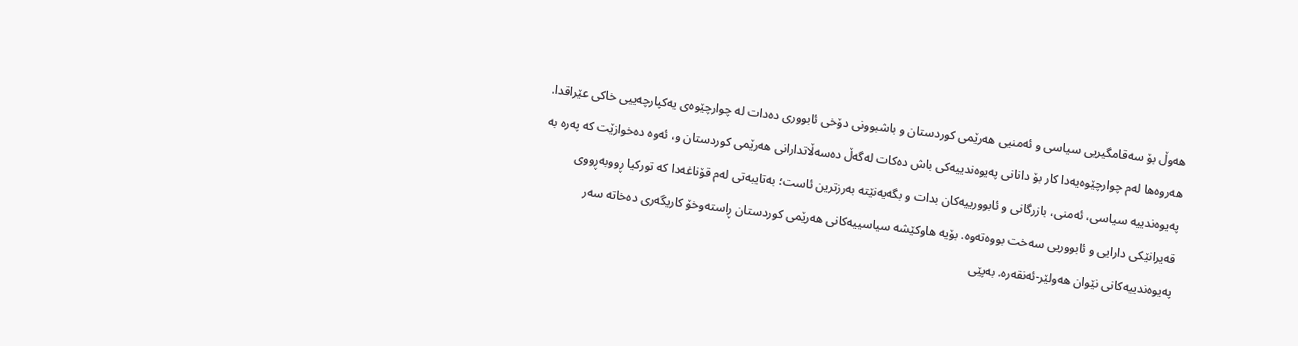هه‌وڵ بۆ سه‌قامگیریی سیاسی و ئه‌منیی هه‌رێمی كوردستان و باشبوونی دۆخی ئابووری ده‌دات له‌ چوارچێوه‌ی یه‌كپارچه‌ییی خاكی عێراقدا. هه‌روه‌ها له‌م چوارچێوه‌یه‌دا كار بۆ دانانی په‌یوه‌ندییه‌كی باش ده‌كات له‌گه‌ڵ ده‌سه‌ڵاتدارانی هه‌رێمی كوردستان و، ئه‌وه‌ ده‌خوازێت كه‌ په‌ره‌ به‌ په‌یوه‌ندییه‌ سیاسی، ئه‌منی، بازرگانی و ئابوورییه‌كان بدات و بگه‌یه‌نێته‌ به‌رزترین ئاست؛ به‌تایبه‌تی له‌م قۆناغه‌دا كه‌ توركیا ڕووبه‌ڕووی قه‌یرانێكی دارایی و ئابووریی سه‌خت بووه‌ته‌وه‌. بۆیه‌ هاوكێشه‌ سیاسییه‌كانی هه‌رێمی كوردستان ڕاسته‌وخۆ كاریگه‌ری ده‌خاته‌ ‌سه‌ر په‌یوه‌ندییه‌كانی نێوان هه‌ولێر-ئه‌نقه‌ره‌. به‌پێی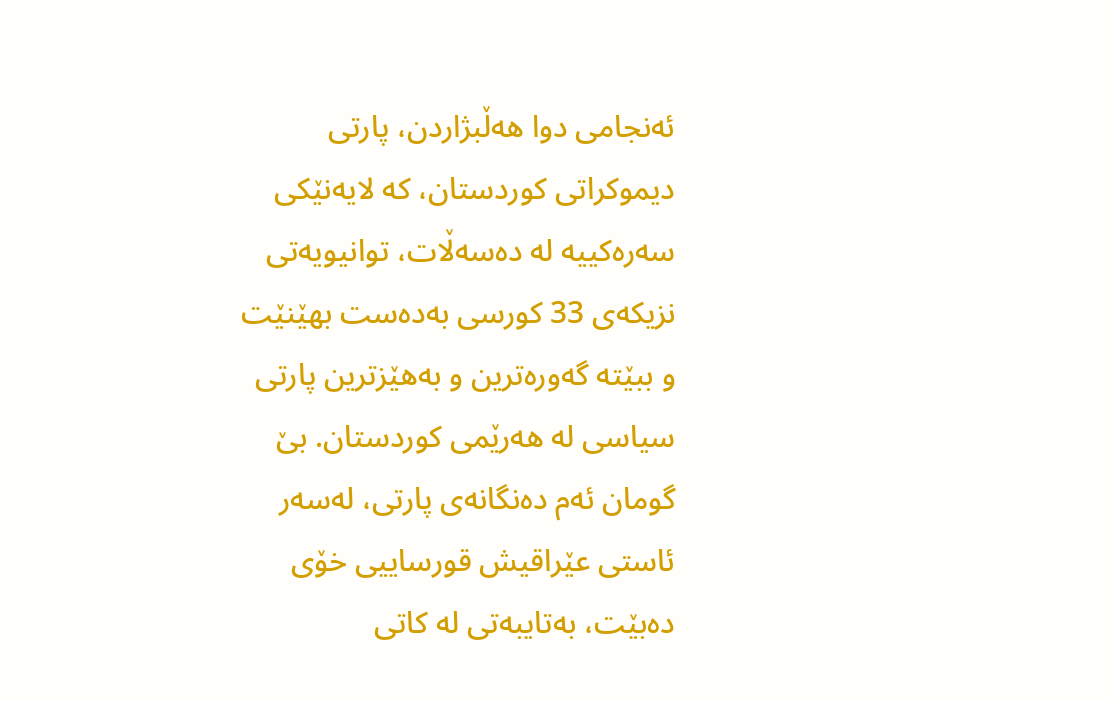ئه‌نجامی دوا هه‌ڵبژاردن، پارتی دیموكراتی كوردستان، كه‌ لایه‌نێكی سه‌ره‌كییه‌ له‌ ده‌سه‌ڵات، توانیویه‌تی نزیكه‌ی 33 كورسی به‌ده‌ست بهێنێت و ببێته‌ گه‌وره‌ترین و به‌هێزترین پارتی سیاسی له‌ هه‌رێمی كوردستان. بێ گومان ئه‌م ده‌نگانه‌ی پارتی، له‌سه‌ر ئاستی عێراقیش قورساییی خۆی ده‌بێت، به‌تایبه‌تی له‌ كاتی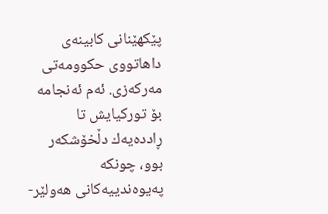پێكهێنانی كابینه‌ی داهاتووی حكوومه‌تی مه‌ركه‌زی. ئه‌م ئه‌نجامه‌ بۆ توركیایش تا ڕادده‌یه‌ك دڵخۆشكه‌ر بوو، چونكه‌ په‌یوه‌ندییه‌كانی هه‌ولێر-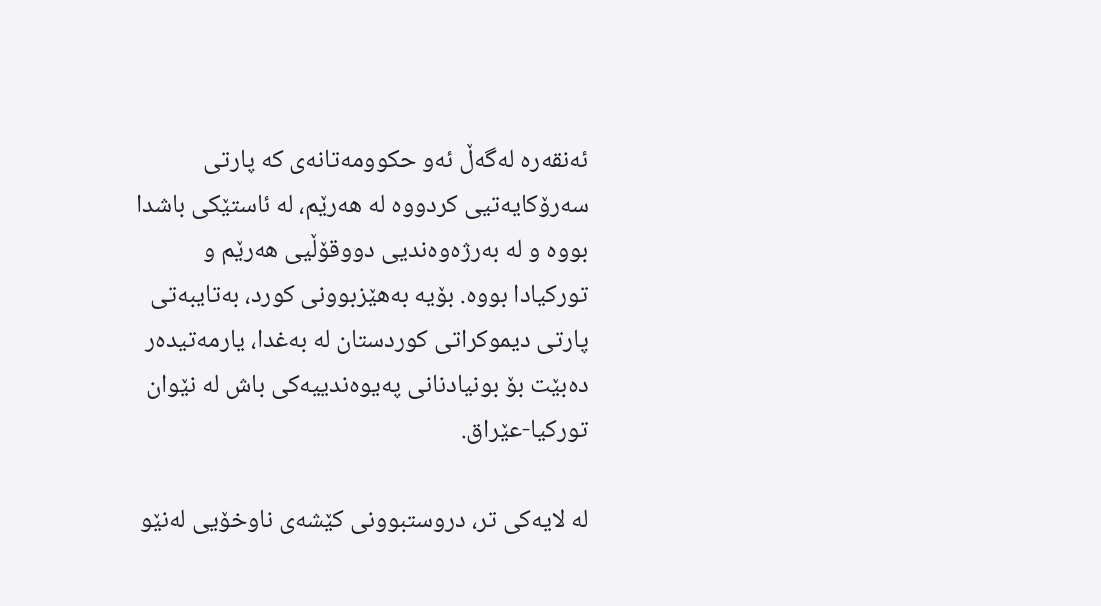ئه‌نقه‌ره‌ له‌گه‌ڵ ئه‌و حكوومه‌تانه‌ی كه‌ پارتی سه‌رۆكایه‌تیی كردووه‌ له‌ هه‌رێم، له‌ ئاستێكی باشدا بووه‌ و له‌ به‌رژه‌وه‌ندیی دووقۆڵیی هه‌رێم و توركیادا بووه‌. بۆیه‌ به‌هێزبوونی كورد، به‌تایبه‌تی پارتی دیموكراتی كوردستان له‌ به‌غدا، یارمه‌تیده‌ر ده‌بێت بۆ بونیادنانی په‌یوه‌ندییه‌كی باش له‌ نێوان توركیا-عێراق.

له‌ لایه‌كی تر، دروستبوونی كێشه‌ی ناوخۆیی له‌نێو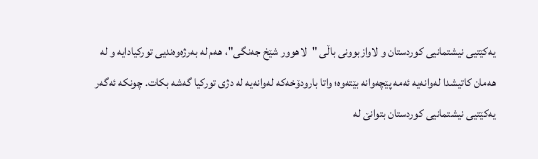یه‌كێتیی نیشتمانیی كوردستان و لاوازبوونی باڵی "لاهوور شێخ جه‌نگی"، هه‌م له‌ به‌رژه‌وه‌ندیی توركیادایه‌ و له‌ هه‌مان كاتیشدا له‌وانه‌یه‌ ئه‌مه‌ پێچه‌وانه‌ بێته‌وه‌؛ واتا بارودۆخه‌كه‌ له‌وانه‌یه‌ له‌ دژی توركیا گه‌شه‌ بكات. چونكه‌ ئه‌گه‌ر یه‌كێتیی نیشتمانیی كوردستان بتوانێ له‌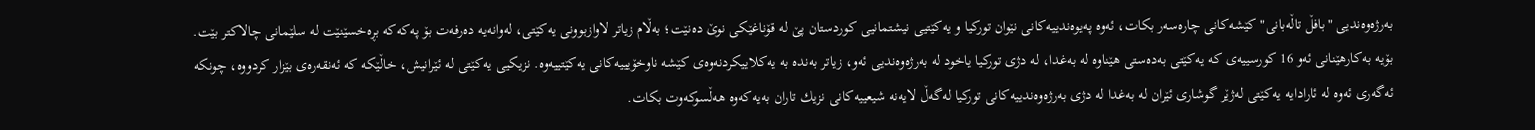به‌رژه‌وه‌ندیی "بافڵ تاڵه‌بانی" كێشه‌كانی چاره‌سه‌ر بكات، ئه‌وه‌ په‌یوه‌ندییه‌كانی نێوان توركیا و یه‌كێتیی نیشتمانیی كوردستان پێ له‌ قۆناغێكی نوێ ده‌نێت؛ به‌ڵام زیاتر لاوازبوونی یه‌كێتی، له‌وانه‌یه‌ ده‌رفه‌ت‌ بۆ په‌كه‌كه‌ بڕه‌خسێنێت له‌ سلێمانی چالاكتر بێت. بۆیه‌ به‌كارهێنانی ئه‌و 16 كورسییه‌ی كه‌ یه‌كێتی به‌ده‌ستی هێناوه له‌ به‌غدا، له‌ دژی توركیا یاخود له‌ به‌رژه‌وه‌ندیی ئه‌و، زیاتر به‌نده‌ به‌ یه‌كلاییكردنه‌وه‌ی كێشه‌ ناوخۆیییه‌كانی یه‌كێتییه‌وه‌. نزیكیی یه‌كێتی له‌ ئێرانیش، خاڵێكه‌ كه‌ ئه‌نقه‌ره‌ی بێزار كردووه‌، چونكه‌ ئه‌گه‌ری ئه‌وه‌ له‌ ئارادایه‌ یه‌كێتی له‌ژێر گوشاری ئێران له‌ به‌غدا له‌ دژی به‌رژه‌وه‌ندییه‌كانی توركیا له‌گه‌ڵ لایه‌نه‌ شیعییه‌كانی نزیك تاران به‌یه‌كه‌وه‌ هه‌ڵسوكه‌وت بكات.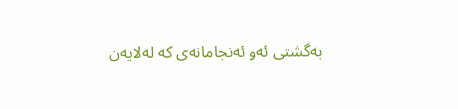به‌گشتی ئه‌و ئه‌نجامانه‌ی كه‌ له‌لایه‌ن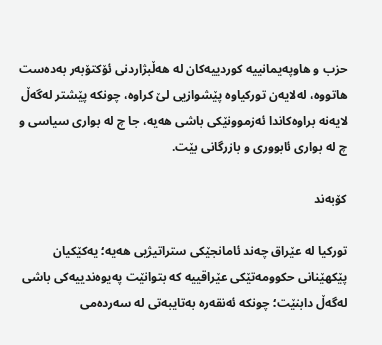حزب و هاوپه‌یمانییه‌ كوردییه‌كان له‌ هه‌ڵبژاردنی ئۆكتۆبه‌ر به‌ده‌ست هاتووه‌، له‌لایه‌ن توركیاوه‌ پێشوازیی لێ كراوه‌، چونكه‌ پێشتر له‌گه‌ڵ لایه‌نه‌ براوه‌كاندا ئه‌زموونێكی باشی هه‌یه،‌ جا چ له‌ بواری سیاسی و چ له‌ بواری ئابووری و بازرگانی بێت.

كۆبه‌ند

توركیا له‌ عێراق چه‌ند ئامانجێكی ستراتیژیی هه‌یه‌؛ یه‌كێكیان پێكهێنانی حكوومه‌تێكی عێراقییه‌ كه‌ بتوانێت په‌یوه‌ندییه‌كی باشی له‌گه‌ڵ دابنێت؛ چونكه‌ ئه‌نقه‌ره‌ به‌تایبه‌تی له‌ سه‌رده‌می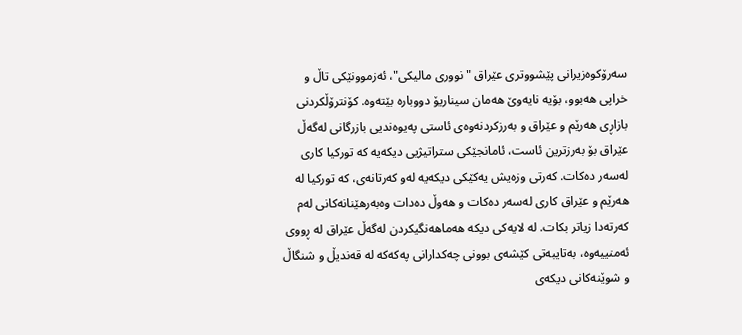سه‌رۆكوه‌زیرانی پێشووتری عێراق "نووری مالیكی"، ئه‌زموونێكی تاڵ و خراپی هه‌بوو، بۆیه‌ نایه‌وێ هه‌مان سیناریۆ دووباره‌ بێته‌وه‌. كۆنترۆڵكردنی بازاڕی هه‌رێم و عێراق و به‌رزكردنه‌وه‌ی ئاستی په‌یوه‌ندیی بازرگانی له‌گه‌ڵ عێراق بۆ به‌رزترین ئاست، ئامانجێكی ستراتیژیی دیكه‌یه‌ كه‌ توركیا كاری له‌سه‌ر ده‌كات. كه‌رتی وزه‌یش یه‌كێكی دیكه‌یه‌ له‌و كه‌رتانه‌ی، كه‌ توركیا له‌ هه‌رێم و عێراق كاری له‌سه‌ر ده‌كات و هه‌وڵ ده‌دات وه‌به‌رهێنانه‌كانی له‌م كه‌رته‌دا زیاتر بكات. له‌ لایه‌كی دیكه‌ هه‌ماهه‌نگیكردن له‌گه‌ڵ عێراق له‌ ڕووی ئه‌منییه‌وه،‌ به‌تایبه‌تی كێشه‌ی بوونی چه‌كدارانی په‌كه‌كه‌ له‌ قه‌ندیڵ و شنگاڵ و شوێنه‌كانی دیكه‌ی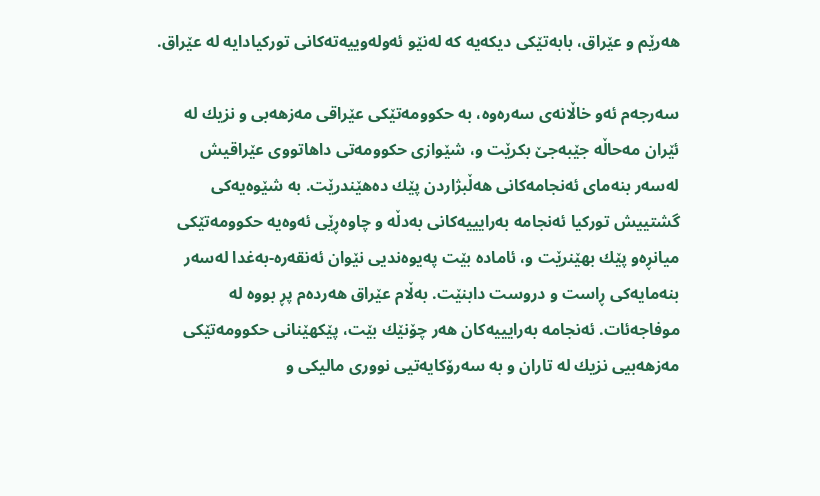هه‌رێم و عێراق، بابه‌تێكی دیكه‌یه كه‌‌ له‌نێو ئه‌وله‌وییه‌ته‌كانی توركیا‌دایه‌ له‌ عێراق.

سه‌رجه‌م ئه‌و خاڵانه‌ی سه‌ره‌وه‌، به‌ حكوومه‌تێكی عێراقی مه‌زهه‌بی و نزیك له‌ ئێران مه‌حاڵه‌‌ جێبه‌جێ بكرێت و، شێوازی حكوومه‌تی داهاتووی عێراقیش له‌سه‌ر بنه‌مای ئه‌نجامه‌كانی هه‌ڵبژاردن پێك ده‌هێندرێت. به‌ شێوه‌یه‌كی گشتییش توركیا ئه‌نجامه‌ به‌رایییه‌كانی به‌دڵه‌ و چاوه‌ڕێی ئه‌وه‌یه‌ حكوومه‌تێكی میانڕه‌‌و پێك بهێنرێت و، ئاماده‌ بێت په‌یوه‌ندیی نێوان ئه‌نقه‌ره‌-به‌غدا له‌سه‌ر بنه‌مایه‌كی ڕاست و دروست دابنێت. به‌ڵام عێراق هه‌رده‌م پڕ بووه‌ له‌ موفاجه‌ئات. ئه‌نجامه‌ به‌رایییه‌كان هه‌ر چۆنێك بێت، پێكهێنانی حكوومه‌تێكی مه‌زهه‌بیی نزیك له‌ تاران و به‌ سه‌رۆكایه‌تیی نووری مالیكی و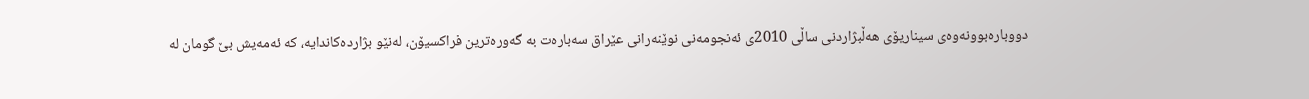دووباره‌بوونه‌وه‌ی سیناریۆی هه‌ڵبژاردنی ساڵی 2010ی ئه‌نجومه‌نی نوێنه‌رانی عێراق سه‌باره‌ت به‌ گه‌وره‌ترین فراكسیۆن، له‌نێو بژارده‌كاندایه،‌ كه‌ ئه‌مه‌یش بێ گومان له‌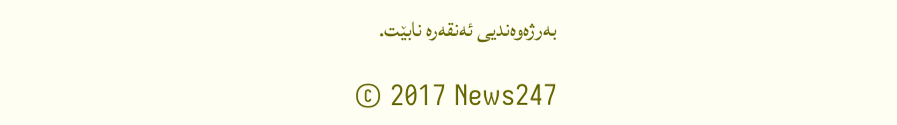به‌رژه‌وه‌ندیی ئه‌نقه‌ره‌ نابێت.

© 2017 News247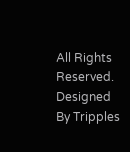All Rights Reserved. Designed By Tripples